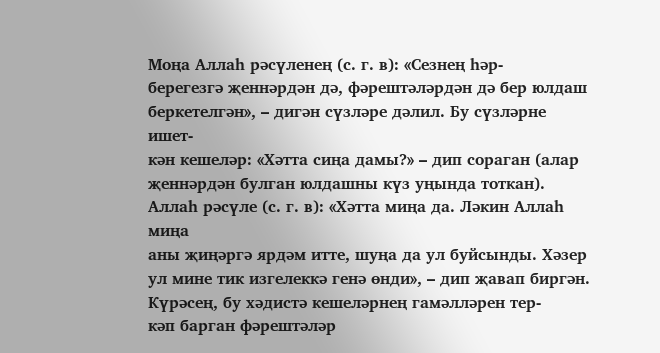Моңа Аллаһ рәсүленең (с. г. в): «Сезнең һәр-
берегезгә җеннәрдән дә, фәрештәләрдән дә бер юлдаш
беркетелгән», – дигән сүзләре дәлил. Бу сүзләрне ишет-
кән кешеләр: «Хәтта сиңа дамы?» – дип сораган (алар
җеннәрдән булган юлдашны күз уңында тоткан).
Аллаһ рәсүле (с. г. в): «Хәтта миңа да. Ләкин Аллаһ миңа
аны җиңәргә ярдәм итте, шуңа да ул буйсынды. Хәзер
ул мине тик изгелеккә генә өнди», – дип җавап биргән.
Күрәсең, бу хәдистә кешеләрнең гамәлләрен тер-
кәп барган фәрештәләр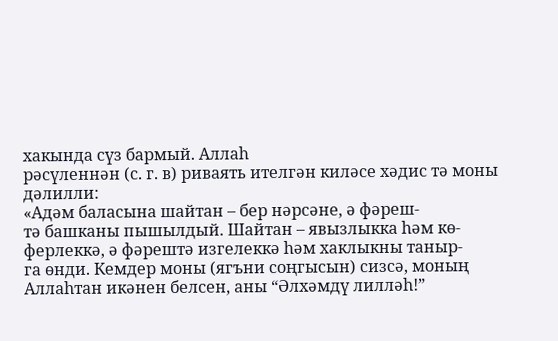хакында сүз бармый. Аллаһ
рәсүленнән (с. г. в) риваять ителгән киләсе хәдис тә моны
дәлилли:
«Адәм баласына шайтан – бер нәрсәне, ә фәреш-
тә башканы пышылдый. Шайтан – явызлыкка һәм кө-
ферлеккә, ә фәрештә изгелеккә һәм хаклыкны таныр-
га өнди. Кемдер моны (ягъни соңгысын) сизсә, моның
Аллаһтан икәнен белсен, аны “Әлхәмдү лилләһ!”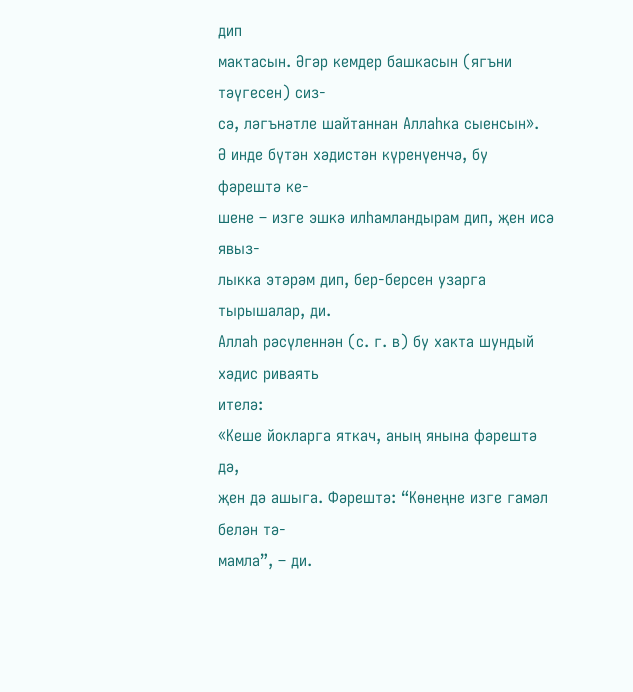дип
мактасын. Әгәр кемдер башкасын (ягъни тәүгесен) сиз-
сә, ләгънәтле шайтаннан Аллаһка сыенсын».
Ә инде бүтән хәдистән күренүенчә, бу фәрештә ке-
шене – изге эшкә илһамландырам дип, җен исә явыз-
лыкка этәрәм дип, бер-берсен узарга тырышалар, ди.
Аллаһ рәсүленнән (с. г. в) бу хакта шундый хәдис риваять
ителә:
«Кеше йокларга яткач, аның янына фәрештә дә,
җен дә ашыга. Фәрештә: “Көнеңне изге гамәл белән тә-
мамла”, – ди.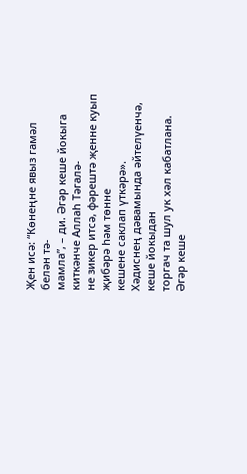Җен исә: “Көнеңне явыз гамәл белән тә-
мамла”, – ди. Әгәр кеше йокыга киткәнче Аллаһ Тәгалә-
не зикер итсә, фәрештә җенне куып җибәрә һәм төнне
кешене саклап үткәрә».
Хәдиснең дәвамында әйтелүенчә, кеше йокыдан
торгач та шул ук хәл кабатлана. Әгәр кеше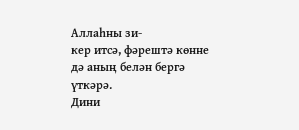Аллаһны зи-
кер итсә, фәрештә көнне дә аның белән бергә үткәрә.
Дини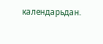календарьдан.